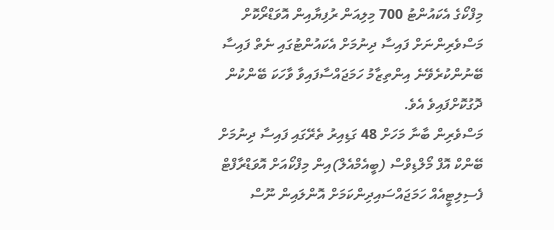މިފްކޯގެ އެކައުންޓު 700 މިލިއަން ރުފިޔާއިން އޮވަޑްރޯކޮށް މަސްވެރިންނަށް ފައިސާ ދިނުމަށް އެކައުންޓުގައި ނެތް ފައިސާ ބޭނުންކުރެވޭނެ އިންތިޒާމު ހަމަޖައްސާފައިވާ ވާހަކަ ބޭންކުން ދޮގުކޮށްފައިވެ އެވެ.
މަސްވެރިން ބާނާ މަހަށް 48 ގަޑިއިރު ތެރޭގައި ފައިސާ ދިނުމަށް ބޭންކް އޮފް މޯލްޑިވްސް (ބީއެމްއެލް)އިން މިފްކޯއަށް އޮވަޑްރާފްޓް ފެސިލިޓީއެއް ހަމަޖައްސައިދިންކަމަށް އޮންލައިން ނޫސް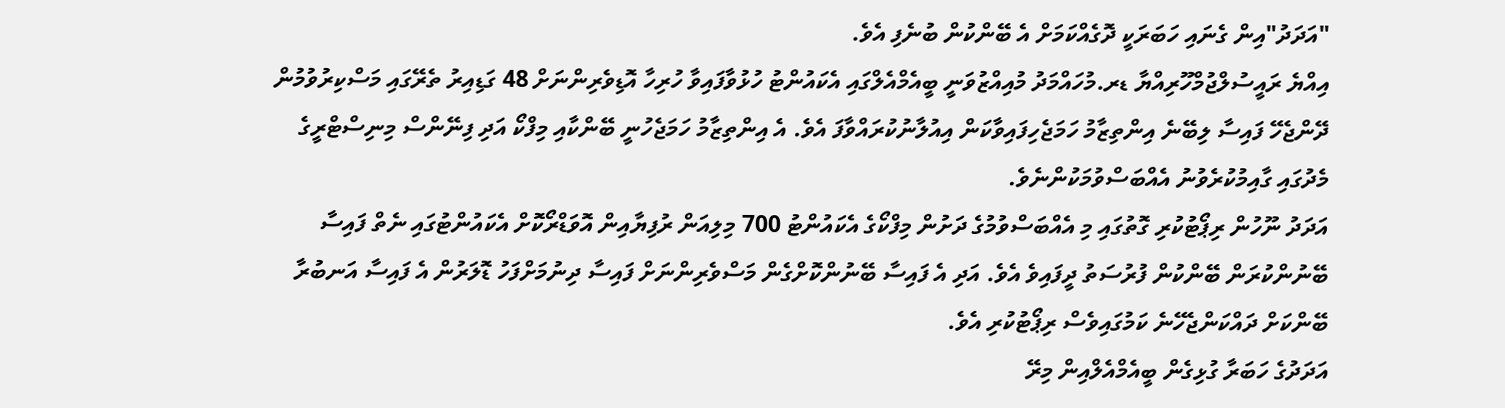"އަދަދު"އިން ގެނައި ހަބަރަކީ ދޮގެއްކަމަށް އެ ބޭންކުން ބުނެފި އެވެ.
އިއްޔެ ރައީސުލްޖުމްހޫރިއްޔާ ޑރ.މުހައްމަދު މުއިއްޒުވަނީ ބީއެމްއެލްގައި އެކައުންޓު ހުޅުވާފައިވާ ހުރިހާ އޮޑިވެރިންނަށް 48 ގަޑިއިރު ތެރޭގައި މަސްކިރުވުމުން ދޭންޖެހޭ ފައިސާ ލިބޭނެ އިންތިޒާމު ހަމަޖެހިފައިވާކަން އިއުލާނުކުރައްވާފަ އެވެ. އެ އިންތިޒާމު ހަމަޖެހުނީ ބޭންކާއި މިފްކޯ އަދި ފިނޭންސް މިނިސްޓްރީގެ މެދުގައި ގާއިމުކުރެވުނު އެއްބަސްވުމަކުންނެވެ.
އަދަދު ނޫހުން ރިޕޯޓުކުރި ގޮތުގައި މި އެއްބަސްވުމުގެ ދަށުން މިފްކޯގެ އެކައުންޓު 700 މިލިއަން ރުފިޔާއިން އޮވަޑްރޯކޮށް އެކައުންޓުގައި ނެތް ފައިސާ ބޭނުންކުރަން ބޭންކުން ފުރުސަތު ދީފައިވެ އެވެ. އަދި އެ ފައިސާ ބޭނުންކޮށްގެން މަސްވެރިންނަށް ފައިސާ ދިނުމަށްފަހު ޑޮލަރުން އެ ފައިސާ އަނބުރާ ބޭންކަށް ދައްކަންޖެހޭނެ ކަމުގައިވެސް ރިޕޯޓުކުރި އެވެ.
އަދަދުގެ ހަބަރާ ގުޅިގެން ބީއެމްއެލްއިން މިރޭ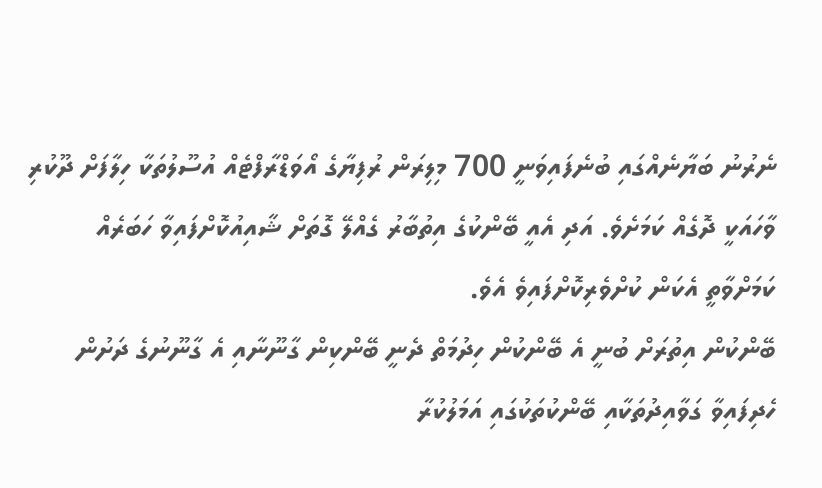ނެރުނު ބަޔާނެއްގައި ބުނެފައިވަނީ 700 މިލިރަން ރުފިޔާގެ އޯވަޑްރާފްޓެއް އުސޫލުތަކާ ހިލާފަށް ދޫކުރި ވާހައަކީ ދޮގެއް ކަމަށެވެ. އަދި އެއީ ބޭންކުގެ އިތުބާރު ގެއްލޭ ގޮތަށް ޝާއިއުކޮށްފައިވާ ހަބަރެއް ކަމަށްވާތީ އެކަން ކުށްވެރިކޮށްފައިވެ އެވެ.
ބޭންކުން އިތުރަށް ބުނީ އެ ބޭންކުން ހިދުމަތް ދެނީ ބޭންކިން ގާނޫނާއި އެ ގާނޫނުގެ ދަށުން ހެދިފައިވާ ގަވާއިދުތަކާއި ބޭންކުތަކުގައި އަމަލުކުރާ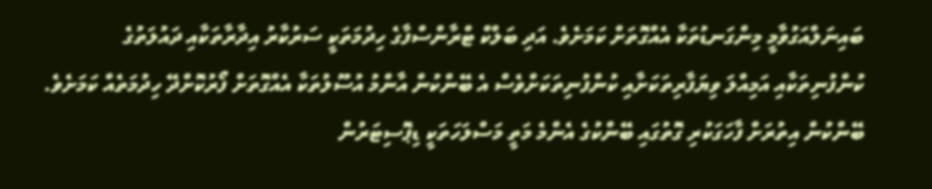ބައިނަލްއަގުވާމީ މިންގަނޑުތަކާ އެއްގޮތަށް ކަމަށެވެ. އަދި ބަލްކް ޓްރާންސްފާގެ ހިދުމަތަކީ ސަރުކާރު އިދާރާތަކާއި ދައުލަތުގެ ކުންފުނިތަކާއި އަމިއްލަ ވިޔަފާރިތަކަށާއި ކުންފުނިތަކަށްވެސް އެ ބޭންކުން އާންމު އުސޫލުތަކާ އެއްގޮތަށް ފޯރުކޮށްދޭ ހިދުމަތެއް ކަމަށެވެ.
ބޭންކުން އިތުރަށް ފާހަގަކުރި ގޮތުގައި ބޭންކުގެ އެންމެ މަތީ މަސްލަހަތަކީ ޑިޕޮސިޓަރުން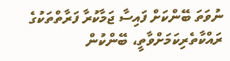ނުވަތަ ބޭންކަށް ފައިސާ ޖަމާކުރާ ފަރާތްތަކުގެ ރައްކާތެރިކަމަށްވާތީ، ބޭންކުން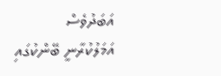އަބަދުވެސް އަމަލުކުރާނީ ބޭންކުގައި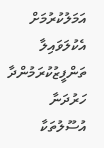އަމަލުކުރުމަށް އެކުލަވައިލާ ތަންފީޒުކުރަމުންދާ ހަރުދަނާ އުސޫލުތަކާ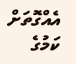އެއްގޮތަށް ކަމުގެ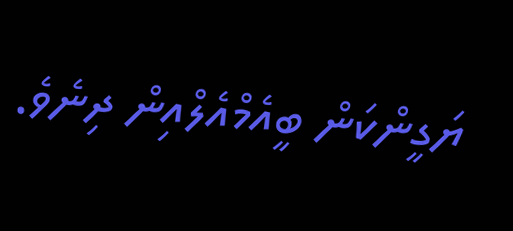ޔަގީންކަން ބީއެމްއެލްއިން ދިނެވެ.